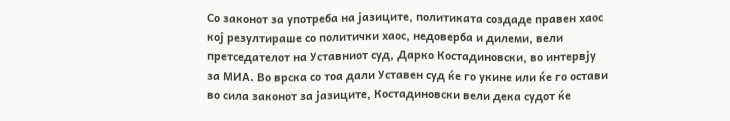Со законот за употреба на јазиците, политиката создаде правен хаос кој резултираше со политички хаос, недоверба и дилеми, вели претседателот на Уставниот суд, Дарко Костадиновски, во интервју за МИА. Во врска со тоа дали Уставен суд ќе го укине или ќе го остави во сила законот за јазиците, Костадиновски вели дека судот ќе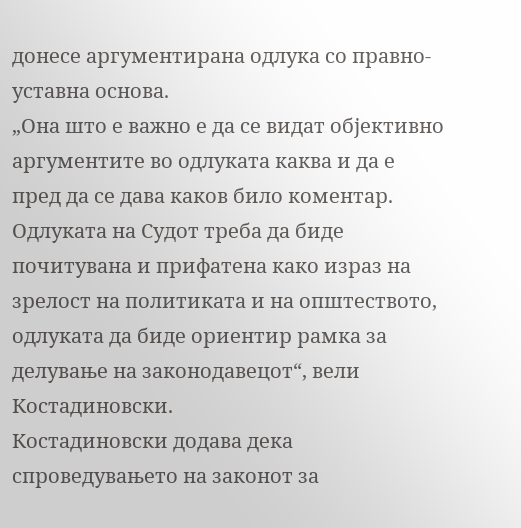донесе аргументирана одлука со правно-уставна основа.
„Она што е важно е да се видат објективно аргументите во одлуката каква и да е пред да се дава каков било коментар. Одлуката на Судот треба да биде почитувана и прифатена како израз на зрелост на политиката и на општеството, одлуката да биде ориентир рамка за делување на законодавецот“, вели Костадиновски.
Костадиновски додава дека спроведувањето на законот за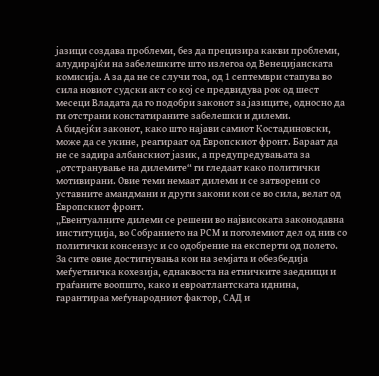јазици создава проблеми, без да прецизира какви проблеми, алудирајќи на забелешките што излегоа од Венецијанската комисија. А за да не се случи тоа, од 1 септември стапува во сила новиот судски акт со кој се предвидува рок од шест месеци Владата да го подобри законот за јазиците, односно да ги отстрани констатираните забелешки и дилеми.
А бидејќи законот, како што најави самиот Костадиновски, може да се укине, реагираат од Европскиот фронт. Бараат да не се задира албанскиот јазик, а предупредувањата за „отстранување на дилемите“ ги гледаат како политички мотивирани. Овие теми немаат дилеми и се затворени со уставните амандмани и други закони кои се во сила, велат од Европскиот фронт.
„Евентуалните дилеми се решени во највисоката законодавна институција, во Собранието на РСМ и поголемиот дел од нив со политички консензус и со одобрение на експерти од полето. За сите овие достигнувања кои на земјата и обезбедија меѓуетничка кохезија, еднаквоста на етничките заедници и граѓаните воопшто, како и евроатлантската иднина, гарантираа меѓународниот фактор, САД и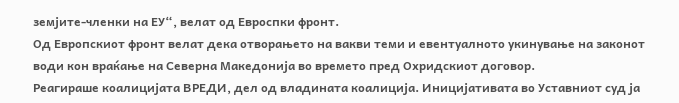земјите-членки на ЕУ“, велат од Евроспки фронт.
Од Европскиот фронт велат дека отворањето на вакви теми и евентуалното укинување на законот води кон враќање на Северна Македонија во времето пред Охридскиот договор.
Реагираше коалицијата ВРЕДИ, дел од владината коалиција. Иницијативата во Уставниот суд ја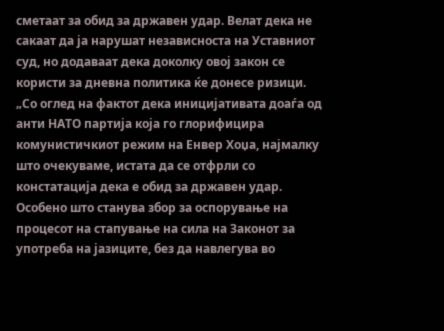сметаат за обид за државен удар. Велат дека не сакаат да ја нарушат независноста на Уставниот суд, но додаваат дека доколку овој закон се користи за дневна политика ќе донесе ризици.
„Со оглед на фактот дека иницијативата доаѓа од анти НАТО партија која го глорифицира комунистичкиот режим на Енвер Хоџа, најмалку што очекуваме, истата да се отфрли со констатација дека е обид за државен удар. Особено што станува збор за оспорување на процесот на стапување на сила на Законот за употреба на јазиците, без да навлегува во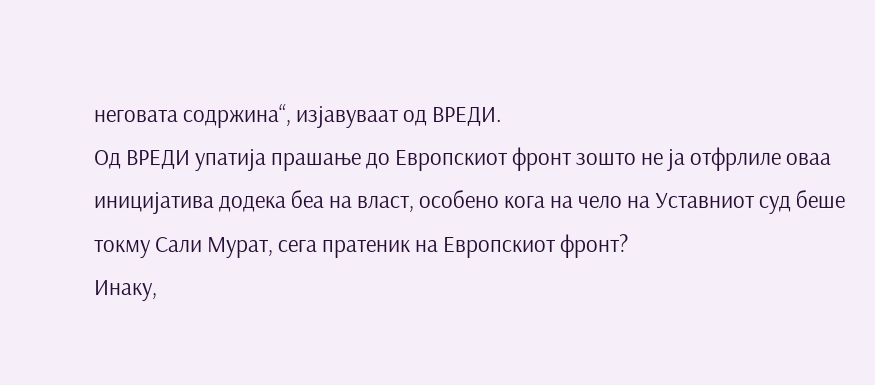неговата содржина“, изјавуваат од ВРЕДИ.
Од ВРЕДИ упатија прашање до Европскиот фронт зошто не ја отфрлиле оваа иницијатива додека беа на власт, особено кога на чело на Уставниот суд беше токму Сали Мурат, сега пратеник на Европскиот фронт?
Инаку,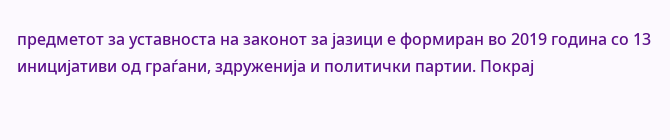предметот за уставноста на законот за јазици е формиран во 2019 година со 13 иницијативи од граѓани, здруженија и политички партии. Покрај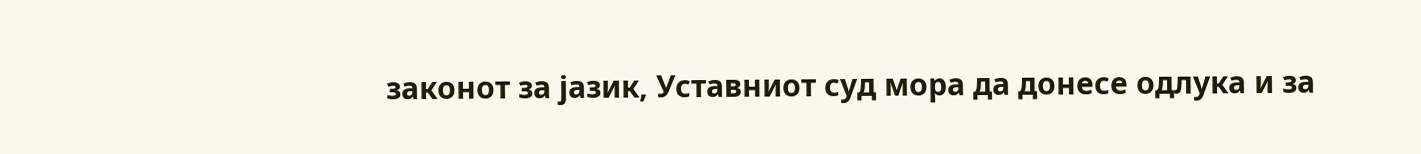законот за јазик, Уставниот суд мора да донесе одлука и за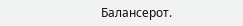Балансерот.